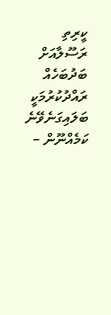ކީރިތި ރަސޫލާއަށް ބަދުބަހެއް ރައްދުކުރުމަކީ ބަލައިގަނެވޭނެ ކަމެއްނޫން –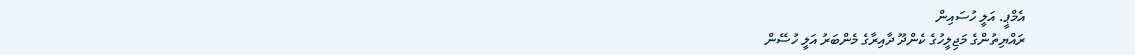އެމްޕީ. އަލީ ހުސައިން
ރައްޔިތުންގެ މަޖިލީހުގެ ކެންދޫ ދާއިރާގެ މެންބަރު އަލީ ހުސޭން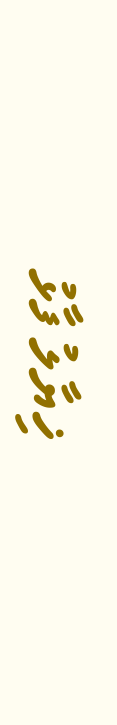ޚިޔާލު ފާޅު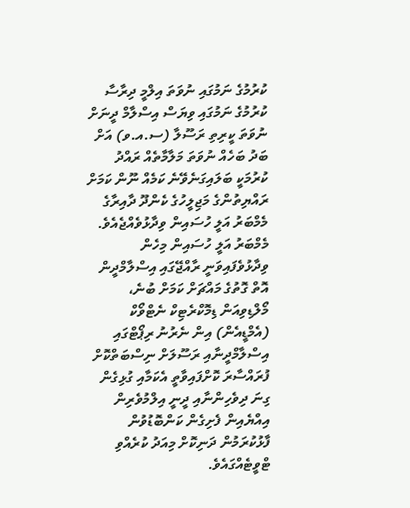ކުރުމުގެ ނަމުގައި ނުވަތަ އިލްމީ ދިރާސާ ކުރުމުގެ ނަމުގައި ވިޔަސް އިސްލާމް ދީނަށް ނުވަތަ ކީރިތި ރަސޫލާ (ސ.އ.ވ) އަށް ބަދު ބަހެއް ނުވަތަ މަލާމާތެއް ރައްދު ކުރުމަކީ ބަލައިގަނެވޭނެ ކަމެއް ނޫން ކަމަށް ރައްޔިތުންގެ މަޖިލީހުގެ ކެންދޫ ދާއިރާގެ މެމްބަރު އަލީ ހުސައިން ވިދާޅުވެއްޖެއެވެ.
މެމްބަރު އަލީ ހުސައިން މިހެން ވިދާޅުވެފައިވަނީ ރާއްޖޭގައި އިސްލާމްދީން އޮތް ގޮތުގެ މައްޗަށް ކަމަށް ބުނެ، މޯލްޑިވިއަން ޑިމޮކްރެޓިކް ނެޓްވޯކް (އެމްޑީއެން) އިން ނެރުނު ރިޕޯޓްގައި އިސްލާމްދީނާއި ރަސޫލަށް ނިސްބަތްކޮށް ފުރައްސާރަ ކޮށްފައިވާތީ އެކަމާއި ގުޅިގެން ގިނަ ދިވެހިންނާއި ދީނީ އިލްމުވެރިން އިއްޔެއިން ފެށިގެން ކަންބޮޑުވުން ފާޅުކުރަމުން ދަނިކޮށް މިއަދު ކުރެއްވި ޓްވީޓެއްގައެވެ.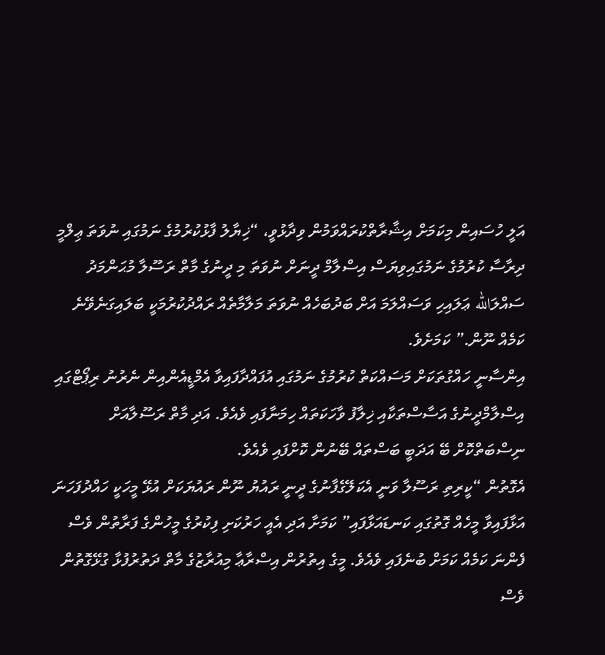އަލީ ހުސައިން މިކަމަށް އިޝާރާތްކުރައްވަމުން ވިދާޅުވީ، “ޚިޔާލު ފާޅުކުރުމުގެ ނަމުގައި ނުވަތަ ޢިލްމީ ދިރާސާ ކުރުމުގެ ނަމުގައިވިޔަސް އިސްލާމް ދީނަށް ނުވަތަ މި ދީނުގެ މާތް ރަސޫލާ މުޙަންމަދު ސައްލަالله ޢަލައިހި ވަސައްލަމަ އަށް ބަދުބަހެއް ނުވަތަ މަލާމާތެއް ރައްދުކުރުމަކީ ބަލައިގަނެވޭނެ ކަމެއް ނޫން.” ކަމަށެވެ.
އިންސާނީ ހައްގުތަކަށް މަސައްކަތް ކުރުމުގެ ނަމުގައި އުފައްދާފައިވާ އެމްޑީއެންއިން ނެރުނު ރިޕޯޓްގައި އިސްލާމްދީނުގެ އަސާސްތަކާއި ޚިލާފު ވާހަކަތައް ހިމަނާފައި ވެއެވެ. އަދި މާތް ރަސޫލާއަށް ނިސްބަތްކޮށް ބޭ އަދަބީ ބަސްތައް ބޭނުން ކޮށްފައި ވެއެވެ.
އެގޮތުން “ކީރިތި ރަސޫލާ ވަނީ އެކަލޭގެފާނުގެ ދީނީ ރައުޔު ނޫން ރައުޔަކަށް އުޅޭ މީހަކީ ހައްދުފަހަނަ އަޅާފައިވާ މީހެއް ގޮތުގައި ކަނޑައަޅާފައި” ކަމަށާ އަދި އެއީ ހަރުކަށި ފިކުރުގެ މީހުންގެ ފަރާތުން ވެސް ފެންނަ ކަމެއް ކަމަށް ބުނެފައި ވެއެވެ. މީގެ އިތުރުން އިސްރާޢާ މިއުރާޒުގެ މާތް ދަތުރުފުޅާ ގުޅޭގޮތުން ވެސް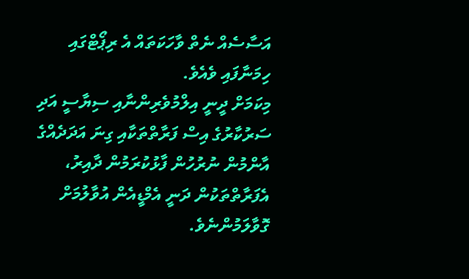އަސާސެއް ނެތް ވާހަކަތައް އެ ރިޕޯޓްގައި ހިމަނާފައި ވެއެވެ.
މިކަމަށް ދީނީ އިލްމުވެރިންނާއި ސިޔާސީ އަދި ސަރުކާރުގެ އިސް ފަރާތްތަކާއި ގިނަ އަދަދެއްގެ އާންމުން ނުރުހުން ފާޅުކުރަމުން ދާއިރު، އެފަރާތްތަކުން ދަނީ އެމްޑީއެން އުވާލުމަށް ގޮވާލަމުންނެވެ.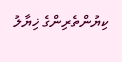ކިޔުންތެރިންގެ ޚިޔާލު